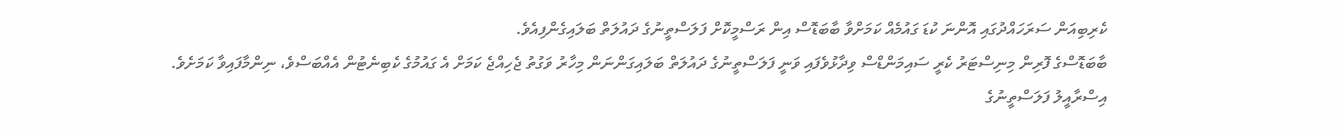ކެރިބިއަން ސަރަހައްދުގައި އޮންނަ ކުޑަ ގައުމެއް ކަމަށްވާ ބާބަޑޮސް އިން ރަސްމީކޮށް ފަލަސްތީނުގެ ދައުލަތް ބަލައިގެންފިއެވެ.
ބާބަޑޮސްގެ ފޮރިން މިނިސްޓަރު ކެރީ ސައިމަންޑްސް ވިދާޅުވެފައި ވަނީ ފަލަސްތީނުގެ ދައުލަތް ބަލައިގަންނަން މިހާރު ވަގުތު ޖެހިއްޖެ ކަމަށް އެ ގައުމުގެ ކެބިނެޓުން އެއްބަސްވެ، ނިންމާފައިވާ ކަމަށެވެ.
އިސްރާއީލު ފަލަސްތީނުގެ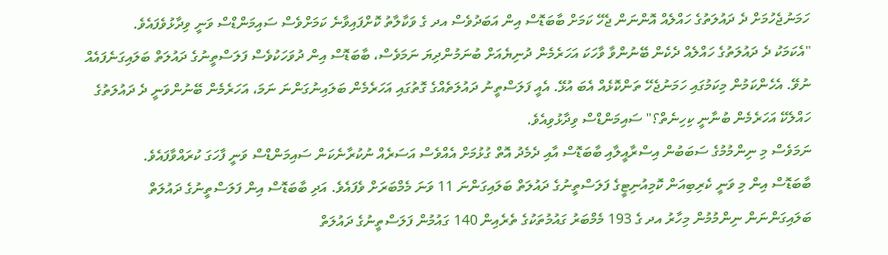ހަމަނުޖެހުމަށް ދެ ދައުލަތުގެ ހައްލެއް އޮންނަން ޖެހޭ ކަމަށް ބާބަޑޮސް އިން އަބަދުވެސް އދ ގެ ވަކާލާތު ކޮށްފައިވާނެ ކަމަށްވެސް ސައިމަންޑްސް ވަނީ ވިދާޅުވެފައެވެ.
"އެކަމަކު ދެ ދައުލަތުގެ ހައްލެއް ދެކެން ބޭނުންވާ ވާހަކަ އަހަރެމެން ދުނިޔެއަށް ބުނަމުންދިޔަ ނަމަވެސް، ބާބަޑޮސް އިން ދުވަހަކުވެސް ފަލަސްތީނުގެ ދައުލަތް ބަލައިގަނެފައެއް ނުވޭ. އެހެންކަމުން މިކަމުގައި ހަމަނުޖެހޭ ތަންކޮޅެއް އެބަ އުޅޭ. އެއީ ފަލަސްތީނު ދައުލަތެއްގެ ގޮތުގައި އަހަރެމެން ބަލައިނުގަންނަ ނަމަ، އަހަރެމެން ބޭނުންވަނީ ދެ ދައުލަތުގެ ހައްލެކޭ އަހަރެމެން ބުނާނީ ކިހިނެތް؟" ސައިމަންޑްސް ވިދާޅުވިއެވެ.
ނަމަވެސް މި ނިންމުމުގެ ސަބަބުން އިސްރާއީލާއި ބާބަޑޮސް އާއި ދެމެދު އޮތް ގުޅުމަށް އެއްވެސް އަސަރެއް ނުކުރާނެކަން ސައިމަންޑްސް ވަނީ ފާހަގަ ކުރައްވާފައެވެ.
ބާބަޑޮސް އިން މި ވަނީ ކެރިބިއަން ކޮމިއުނިޓީގެ ފަލަސްތީނުގެ ދައުލަތް ބަލައިގަންނަ 11 ވަނަ މެމްބަރަށް ވެފައެވެ. އަދި ބާބަޑޮސް އިން ފަލަސްތީނުގެ ދައުލަތް ބަލައިގަންނަން ނިންމުމުން މިހާރު އދ ގެ 193 މެމްބަރު ގައުމުތަކުގެ ތެރެއިން 140 ގައުމުން ފަލަސްތީނުގެ ދައުލަތް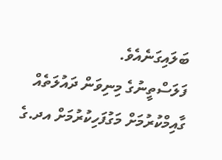ބަލައިގަނެއެވެ.
ފަލަސްތީނުގެ މިނިވަން ދައުލަތެއް ގާއިމްކުރުމަށް މަގުފަހިކުރުމަށް އދ.ގެ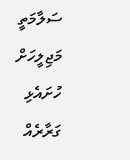ސަލާމަތީ މަޖިލީހަށް ހުށައެޅި ގަރާރެއް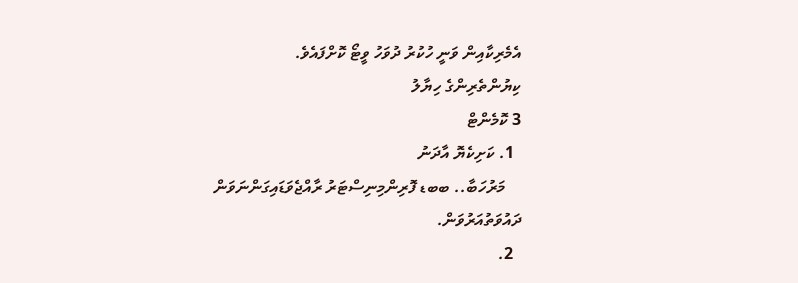އެމެރިކާއިން ވަނީ ހުކުރު ދުވަހު ވީޓޯ ކޮށްފައެވެ.
ކިޔުންތެރިންގެ ހިޔާލު
3 ކޮމެންޓް
  1. ކަށިކެޔޮ އާދަނު
    މަރުހަބާ.. ބބޑ ފޮރިންމިނިސްޓަރު ރާއްޖެވަޑައިގަންނަވަން ދައުވަތުއަރުވަން.
  2.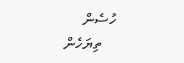ހުސެން
    ތިޔަހެން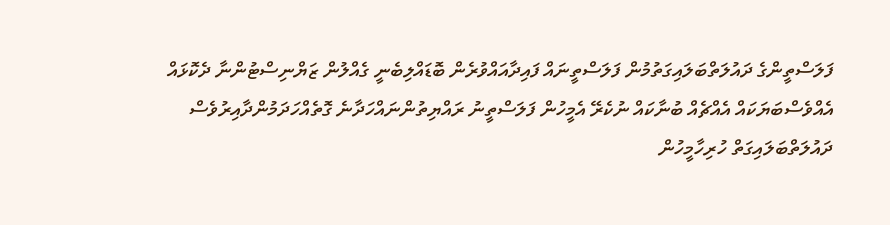ފަލަސްތީންގެ ދައުލަތްބަލައިގަތުމުން ފަލަސްތީނައް ފައިދާއައްވުރެން ބޮޑައްލިބެނީ ގެއްލުން ޒަޔްނިސްޓުންނާ ދެކޮޅައް އެއްވެސްބަޔަކައް އެއްޗެއް ބުނާކައް ނުކެރޭ އެމީހުން ފަލަސްތީނު ރައްޔިތުންނައްހަދާނެ ގޮތެއްހަދަމުންދާއިރުވެސް ދައުލަތްބަލައިގަތް ހުރިހާމީހުން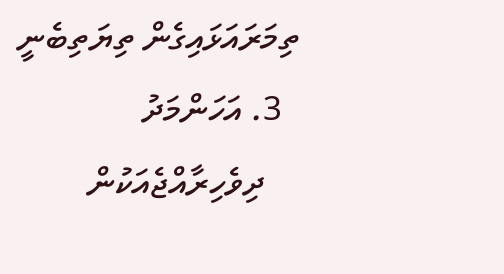ތިމަރައަޅައިގެން ތިޔަތިބެނީ
  3. އަހަންމަދު
    ދިވެހިރާއްޖެއަކުން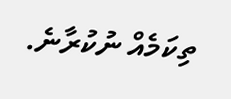ތިކަމެއް ނުކުރާނެ.